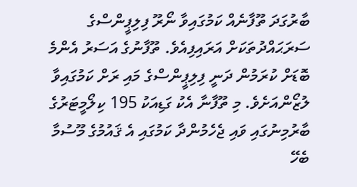ބާރުގަދަ ތޫފާނެއް ކަމުގައިވާ ނޯރޫ ފިލިޕީންސްގެ ސަރަޙައްދުތަކަށް އަރައިފިއެވެ. ތޫފާނުގެ އަސަރު އެންމެ ބޮޑަށް ކުރަމުން ދަނީ ފިލިޕީންސްގެ މައި ރަށް ކަމުގައިވާ ލުޒޯންއަށެވެ. މި ތޫފާނާ އެކު ގަޑިއަކު 195 ކިލޯމީޓަރުގެ ބާރުމިނުގައި ވައި ޖެހެމުންދާ ކަމުގައި އެ ޤައުމުގެ މޫސުމާ ބެހޭ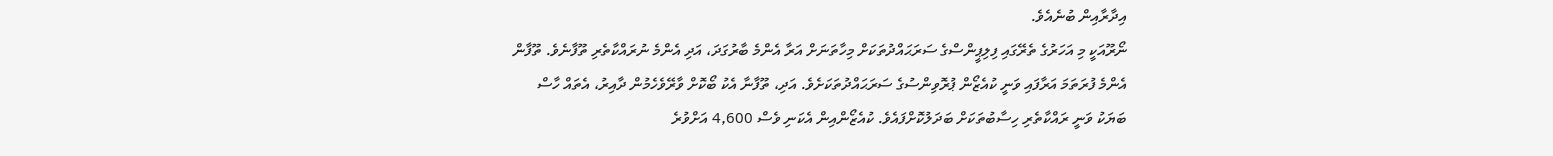އިދާރާއިން ބުނެއެވެ.
ނޯރޫއަކީ މި އަހަރުގެ ތެރޭގައި ފިލިޕީންސްގެ ސަރަޙައްދުތަކަށް މިހާތަނަށް އަރާ އެންމެ ބާރުގަދަ، އަދި އެންމެ ނުރައްކާތެރި ތޫފާނެވެ. ތޫފާން އެންމެ ފުރަތަމަ އަރާފައި ވަނީ ކުއެޒޯން ޕުރޮވިންސުގެ ސަރަޙައްދުތަކަށެވެ. އަދި، ތޫފާނާ އެކު ބޯކޮށް ވާރޭވެހެމުން ދާއިރު، އެތައް ހާސް ބަޔަކު ވަނީ ރައްކާތެރި ހިސާބުތަކަށް ބަދަލުކޮށްފައެވެ. ކުއެޒޯންއިން އެކަނި ވެސް 4,600 އަށްވުރެ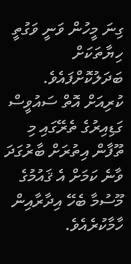ގިނަ މީހުން ވަނީ ވަގުތީ ހިޔާތަކަށް ބަދަލުކޮށްފައެވެ.
ކުރިއަށް އޮތް ސައުވީސް ގަޑިއިރުގެ ތެރޭގައި މި ތޫފާން އިތުރަށް ބާރުގަދަ ވާނެ ކަމަށް އެ ޤައުމުގެ މޫސުމާ ބެހޭ އިދާރާއިން ހާމާކުރެއެވެ.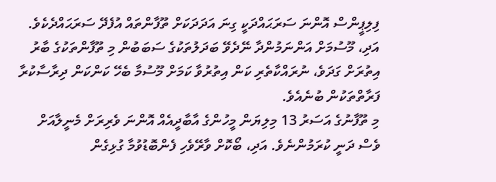ފިލިޕީންސް އޮންނަ ސަރަޙައްދަކީ ގިނަ އަދަދަކަށް ތޫފާންތައް އުފެދޭ ސަރަޙައްދެކެވެ. އަދި، މޫސުމަށް އަންނަމުންދާ ނޭދެވޭ ބަދަލުތަކުގެ ސަބަބުން މި ތޫފާންތަކުގެ ބާރު އިތުރަށް ގަދަވެ، ނުރައްކާތެރި ކަން އިތުރުވާ ކަމަށް މޫސުމާ ބެހޭ ކަންކަން ދިރާސާކުރާ ފަރާތްތަކުން ބުނެއެވެ.
މި ތޫފާނުގެ އަސަރު 13 މިލިޔަން މީހުންގެ އާބާދީއެއް އޮންނަ ވެރިރަށް މެނީލާއަށް ވެސް ދަނީ ކުރަމުންނެވެ. އަދި، ބޯކޮށް ވާރޭވެހި ފެންބޮޑުވުމާ ގުޅިގެން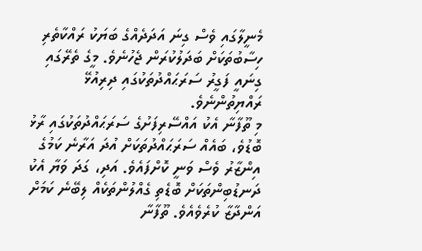މެނީލާގައި ވެސް ގިނަ އަދަދެއްގެ ބަޔަކު ރައްކާތެރި ހިސާބުތަކަށް ބަދަލުކުރަން ޖެހުނެވެ. މީގެ ތެރޭގައި ގިނައީ ފަގީރު ސަރަޙައްދުތަކުގައި ދިރިއުޅޭ ރައްޔިތުންނެވެ.
މި ތޫފާނާ އެކު އައްސޭރިފަށުގެ ސަރަޙައްދުތަކުގައި ރާޅު ބޮޑުވެ، ބައެއް ސަރަޙައްދުތަކަށް އުދަ އަރާނެ ކަމުގެ އިންޒާރު ވެސް ވަނީ ކޮށްފައެވެ. އަދި، ގަދަ ވަޔާ އެކު ދަނޑުބިންތަކަށް ބޮޑެތި ގެއްލުންތަކެއް ލިބޭނެ ކަމަށް އަންދާޒާ ކުރެވެއެވެ. ތޫފާނާ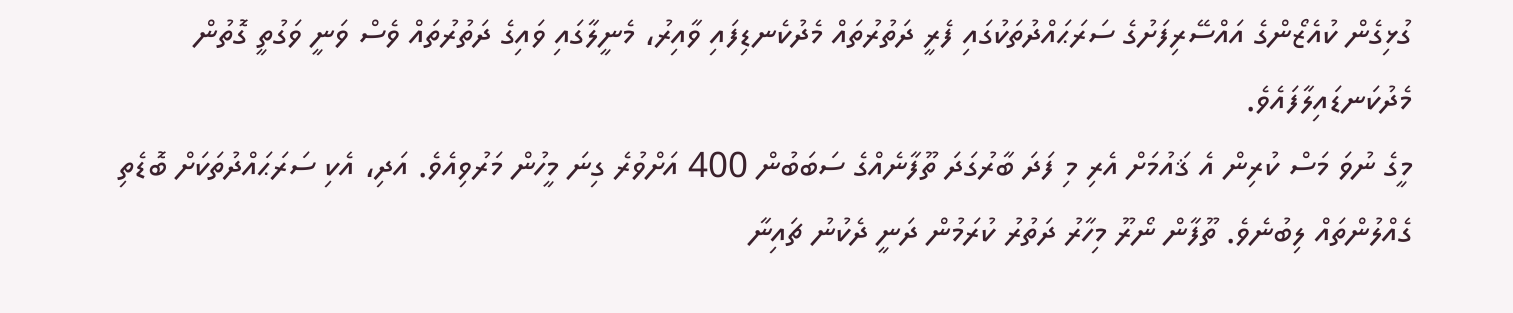ގުޅިގެން ކުއެޒޯންގެ އައްސޭރިފަށުގެ ސަރަޙައްދުތަކުގައި ފެރީ ދަތުރުތައް މެދުކެނޑިފައި ވާއިރު، މެނީލާގައި ވައިގެ ދަތުރުތައް ވެސް ވަނީ ވަގުތީ ގޮތުން މެދުކަނޑައިލާފައެވެ.
މީގެ ނުވަ މަސް ކުރިން އެ ޤައުމަށް އެރި މި ފަދަ ބާރުގަދަ ތޫފާނެއްގެ ސަބަބުން 400 އަށްވުރެ ގިނަ މީހުން މަރުވިއެވެ. އަދި، އެކި ސަރަޙައްދުތަކަށް ބޮޑެތި ގެއްލުންތައް ލިބުނެވެ. ތޫފާން ނޯރޫ މިހާރު ދަތުރު ކުރަމުން ދަނީ ދެކުނު ޗައިނާ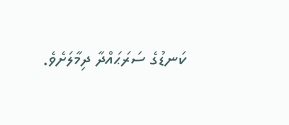ކަނޑުގެ ސަރަޙައްދާ ދިމާލަށެވެ.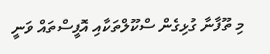މި ތޫފާނާ ގުޅިގެން ސްކޫލްތަކާއި އޮފީސްތައް ވަނީ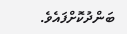ބަންދުކޮށްފައެވެ.